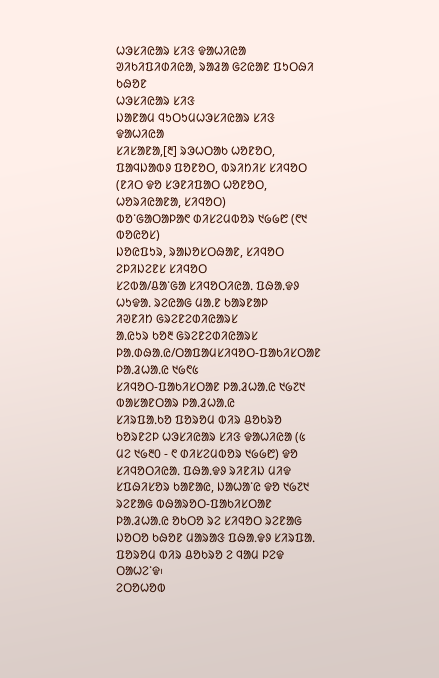ᱦᱳᱥᱤᱭᱟᱨ ᱥᱤᱝ ᱫᱟᱦᱤᱭᱟ
ᱣᱤᱠᱤᱯᱤᱰᱤᱭᱟ, ᱨᱟᱲᱟ ᱜᱮᱭᱟᱱ ᱯᱩᱛᱷᱤ ᱠᱷᱚᱱ
ᱦᱳᱥᱤᱭᱟᱨ ᱥᱤᱝ
ᱡᱟᱱᱟᱢ ᱧᱩᱛᱩᱢᱦᱳᱥᱤᱭᱟᱨ ᱥᱤᱝ ᱫᱟᱦᱤᱭᱟ
ᱥᱤᱥᱟᱱᱟ,[᱓] ᱨᱳᱦᱛᱟᱠ ᱦᱚᱱᱚᱛ, ᱯᱟᱧᱡᱟᱵᱽ ᱯᱚᱱᱚᱛ, ᱵᱨᱤᱴᱤᱥ ᱥᱤᱧᱚᱛ
(ᱱᱤᱛ ᱫᱚ ᱥᱳᱱᱤᱯᱟᱛ ᱦᱚᱱᱚᱛ, ᱦᱚᱨᱤᱭᱟᱱᱟ, ᱥᱤᱧᱚᱛ)
ᱵᱚᱸᱜᱟᱛᱟᱞᱟ᱖ ᱰᱤᱥᱮᱢᱵᱚᱨ ᱑᱙᱙᱘ (᱖᱑ ᱵᱚᱭᱚᱥ)
ᱡᱚᱭᱯᱩᱨ, ᱨᱟᱡᱚᱥᱛᱷᱟᱱ, ᱥᱤᱧᱚᱛ
ᱮᱞᱤᱡᱮᱱᱥ ᱥᱤᱧᱚᱛ
ᱥᱮᱵᱟ/ᱪᱟᱸᱜᱟ ᱥᱤᱧᱚᱛᱤᱭᱟᱹ ᱯᱷᱟᱹᱫᱽ
ᱦᱩᱫᱟᱹ ᱨᱮᱭᱟᱜ ᱢᱟᱹᱱ ᱠᱟᱨᱱᱟᱞ
ᱤᱣᱱᱤᱴ ᱜᱨᱮᱱᱮᱰᱤᱭᱟᱨᱥ
ᱟᱹᱭᱩᱨ ᱠᱚ᱓ ᱜᱨᱮᱱᱮᱰᱤᱭᱟᱨᱥ
ᱞᱟᱹᱰᱷᱟᱹᱭ/ᱛᱟᱯᱟᱢᱥᱤᱧᱚᱛ-ᱯᱟᱠᱤᱥᱛᱟᱱ ᱞᱟᱹᱲᱦᱟᱹᱭ ᱑᱙᱖᱕
ᱥᱤᱧᱚᱛ-ᱯᱟᱠᱤᱥᱛᱟᱱ ᱞᱟᱹᱲᱦᱟᱹᱭ ᱑᱙᱗᱑
ᱵᱟᱥᱟᱱᱛᱟᱨ ᱞᱟᱹᱲᱦᱟᱹᱭ
ᱥᱤᱨᱯᱟᱹᱠᱚ ᱯᱚᱨᱚᱢ ᱵᱤᱨ ᱪᱚᱠᱨᱚ
ᱠᱚᱨᱱᱮᱞ ᱦᱳᱥᱤᱭᱟᱨ ᱥᱤᱝ ᱫᱟᱦᱤᱭᱟ (᱕ ᱢᱮ ᱑᱙᱓᱐ - ᱖ ᱰᱤᱥᱮᱢᱵᱚᱨ ᱑᱙᱙᱘) ᱫᱚ ᱥᱤᱧᱚᱛᱤᱭᱟᱹ ᱯᱷᱟᱹᱫᱽ ᱨᱤᱱᱤᱡ ᱢᱤᱫ ᱥᱯᱷᱤᱥᱚᱨ ᱠᱟᱱᱟᱭ, ᱡᱟᱦᱟᱸᱭ ᱫᱚ ᱑᱙᱗᱑ ᱨᱮᱱᱟᱜ ᱵᱷᱟᱨᱚᱛ-ᱯᱟᱠᱤᱥᱛᱟᱱ ᱞᱟᱹᱲᱦᱟᱹᱭ ᱚᱠᱛᱚ ᱨᱮ ᱥᱤᱧᱚᱛ ᱨᱮᱱᱟᱜ ᱡᱚᱛᱚ ᱠᱷᱚᱱ ᱢᱟᱨᱟᱝ ᱯᱷᱟᱹᱫᱽ ᱥᱤᱨᱯᱟᱹ ᱯᱚᱨᱚᱢ ᱵᱤᱨ ᱪᱚᱠᱨᱚ ᱮ ᱧᱟᱢ ᱞᱮᱫ ᱛᱟᱦᱮᱸᱫ᱾
ᱮᱛᱚᱦᱚᱵ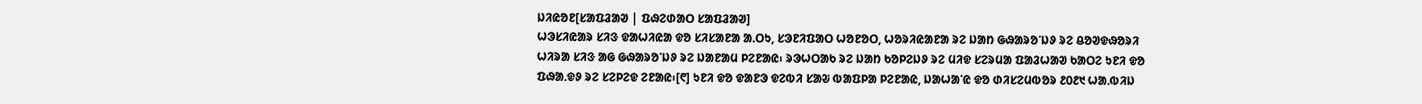ᱡᱤᱭᱚᱱ[ᱥᱟᱯᱲᱟᱣ | ᱯᱷᱮᱰᱟᱛ ᱥᱟᱯᱲᱟᱣ]
ᱦᱳᱥᱤᱭᱟᱨ ᱥᱤᱝ ᱫᱟᱦᱤᱭᱟ ᱫᱚ ᱥᱤᱥᱟᱱᱟ ᱟᱹᱛᱩ, ᱥᱳᱱᱤᱯᱟᱛ ᱦᱚᱱᱚᱛ, ᱦᱚᱨᱤᱭᱟᱱᱟ ᱨᱮ ᱡᱟᱴ ᱜᱷᱟᱨᱚᱸᱡᱽ ᱨᱮ ᱪᱚᱣᱫᱷᱚᱨᱤ ᱦᱤᱨᱟ ᱥᱤᱝ ᱟᱜ ᱜᱷᱟᱨᱚᱸᱡᱽ ᱨᱮ ᱡᱟᱱᱟᱢ ᱞᱮᱱᱟᱭ᱾ ᱨᱳᱦᱛᱟᱠ ᱨᱮ ᱡᱟᱴ ᱠᱚᱞᱮᱡᱽ ᱨᱮ ᱢᱤᱫ ᱥᱮᱨᱢᱟ ᱯᱟᱲᱦᱟᱣ ᱠᱟᱛᱮ ᱩᱱᱤ ᱫᱚ ᱯᱷᱟᱹᱫᱽ ᱨᱮ ᱥᱮᱞᱮᱫ ᱮᱱᱟᱭ᱾[᱖] ᱩᱱᱤ ᱫᱚ ᱫᱟᱱᱳ ᱫᱮᱵᱤ ᱥᱟᱶ ᱵᱟᱯᱞᱟ ᱞᱮᱱᱟᱭ, ᱡᱟᱦᱟᱸᱭ ᱫᱚ ᱰᱤᱥᱮᱢᱵᱚᱨ ᱒᱐᱒᱑ ᱦᱟᱹᱵᱤᱡ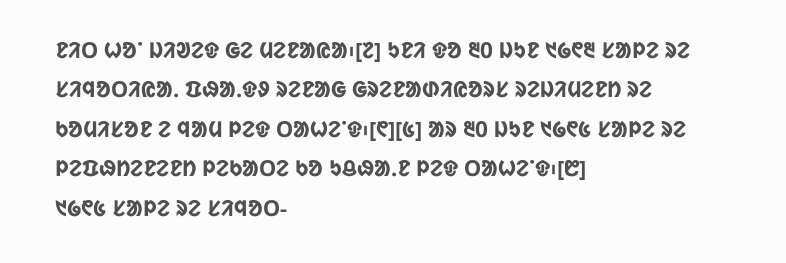ᱱᱤᱛ ᱦᱚᱸ ᱡᱤᱣᱮᱫ ᱜᱮ ᱢᱮᱱᱟᱭᱟ᱾[᱗] ᱩᱱᱤ ᱫᱚ ᱓᱐ ᱡᱩᱱ ᱑᱙᱖᱓ ᱥᱟᱞᱮ ᱨᱮ ᱥᱤᱧᱚᱛᱤᱭᱟᱹ ᱯᱷᱟᱹᱫᱽ ᱨᱮᱱᱟᱜ ᱜᱨᱮᱱᱟᱰᱤᱭᱚᱨᱥ ᱨᱮᱡᱤᱢᱮᱱᱴ ᱨᱮ ᱠᱚᱢᱤᱥᱚᱱ ᱮ ᱧᱟᱢ ᱞᱮᱫ ᱛᱟᱦᱮᱸᱫ᱾[᱖][᱕] ᱟᱨ ᱓᱐ ᱡᱩᱱ ᱑᱙᱖᱕ ᱥᱟᱞᱮ ᱨᱮ ᱞᱮᱯᱷᱴᱮᱱᱮᱱᱴ ᱞᱮᱠᱟᱛᱮ ᱠᱚ ᱩᱪᱷᱟᱹᱱ ᱞᱮᱫ ᱛᱟᱦᱮᱸᱫ᱾[᱘]
᱑᱙᱖᱕ ᱥᱟᱞᱮ ᱨᱮ ᱥᱤᱧᱚᱛ-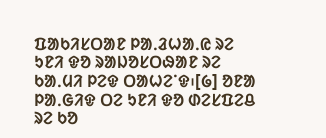ᱯᱟᱠᱤᱥᱛᱟᱱ ᱞᱟᱹᱲᱦᱟᱹᱭ ᱨᱮ ᱩᱱᱤ ᱫᱚ ᱨᱟᱡᱚᱥᱛᱷᱟᱱ ᱨᱮ ᱠᱟᱹᱢᱤ ᱞᱮᱫ ᱛᱟᱦᱮᱸᱫ᱾[᱙] ᱚᱱᱟ ᱞᱟᱹᱜᱤᱫ ᱛᱮ ᱩᱱᱤ ᱫᱚ ᱰᱮᱥᱯᱮᱪ ᱨᱮ ᱠᱚ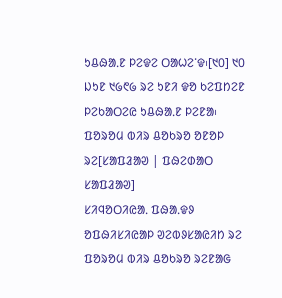ᱩᱪᱷᱟᱹᱱ ᱞᱮᱫᱮ ᱛᱟᱦᱮᱸᱫ᱾[᱑᱐] ᱑᱐ ᱡᱩᱱ ᱑᱙᱖᱙ ᱨᱮ ᱩᱱᱤ ᱫᱚ ᱠᱮᱯᱴᱮᱱ ᱞᱮᱠᱟᱛᱮᱭ ᱩᱪᱷᱟᱹᱱ ᱞᱮᱱᱟ᱾
ᱯᱚᱨᱚᱢ ᱵᱤᱨ ᱪᱚᱠᱨᱚ ᱚᱱᱚᱞ ᱨᱮ[ᱥᱟᱯᱲᱟᱣ | ᱯᱷᱮᱰᱟᱛ ᱥᱟᱯᱲᱟᱣ]
ᱥᱤᱧᱚᱛᱤᱭᱟᱹ ᱯᱷᱟᱹᱫᱽ ᱚᱯᱷᱤᱥᱤᱭᱟᱞ ᱣᱮᱵᱽᱥᱟᱭᱤᱴ ᱨᱮ ᱯᱚᱨᱚᱢ ᱵᱤᱨ ᱪᱚᱠᱨᱚ ᱨᱮᱱᱟᱜ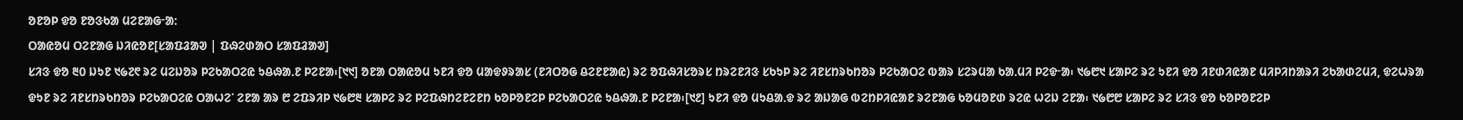ᱚᱱᱚᱞ ᱫᱚ ᱱᱚᱝᱠᱟ ᱢᱮᱱᱟᱜᱼᱟ:
ᱛᱟᱭᱚᱢ ᱛᱮᱱᱟᱜ ᱡᱤᱭᱚᱱ[ᱥᱟᱯᱲᱟᱣ | ᱯᱷᱮᱰᱟᱛ ᱥᱟᱯᱲᱟᱣ]
ᱥᱤᱝ ᱫᱚ ᱓᱐ ᱡᱩᱱ ᱑᱙᱗᱖ ᱨᱮ ᱢᱮᱡᱚᱨ ᱞᱮᱠᱟᱛᱮᱭ ᱩᱪᱷᱟᱹᱱ ᱞᱮᱱᱟ᱾[᱑᱑] ᱚᱱᱟ ᱛᱟᱭᱚᱢ ᱩᱱᱤ ᱫᱚ ᱢᱟᱫᱽᱨᱟᱥ (ᱱᱤᱛᱚᱜ ᱪᱮᱱᱱᱟᱭ) ᱨᱮ ᱚᱯᱷᱤᱥᱚᱨᱥ ᱴᱨᱮᱱᱤᱝ ᱥᱠᱩᱞ ᱨᱮ ᱤᱱᱥᱴᱨᱠᱴᱚᱨ ᱞᱮᱠᱟᱛᱮ ᱵᱟᱨ ᱥᱮᱨᱢᱟ ᱠᱟᱹᱢᱤ ᱞᱮᱫᱼᱟ᱾ ᱑᱙᱘᱑ ᱥᱟᱞᱮ ᱨᱮ ᱩᱱᱤ ᱫᱚ ᱤᱱᱰᱤᱭᱟᱱ ᱢᱤᱞᱤᱴᱟᱨᱤ ᱮᱠᱟᱰᱮᱢᱤ, ᱫᱮᱦᱨᱟ ᱫᱩᱱ ᱨᱮ ᱤᱱᱥᱴᱨᱠᱴᱚᱨ ᱞᱮᱠᱟᱛᱮᱭ ᱛᱟᱦᱮᱸ ᱮᱱᱟ ᱟᱨ ᱘ ᱮᱯᱨᱤᱞ ᱑᱙᱘᱓ ᱥᱟᱞᱮ ᱨᱮ ᱞᱮᱯᱷᱴᱮᱱᱮᱱᱴ ᱠᱚᱞᱚᱱᱮᱞ ᱞᱮᱠᱟᱛᱮᱭ ᱩᱪᱷᱟᱹᱱ ᱞᱮᱱᱟ᱾[᱑᱒] ᱩᱱᱤ ᱫᱚ ᱢᱩᱪᱟᱹᱫ ᱨᱮ ᱟᱡᱟᱜ ᱵᱮᱴᱞᱤᱭᱟᱱ ᱨᱮᱱᱟᱜ ᱠᱚᱢᱚᱱᱰ ᱨᱮᱭ ᱦᱮᱡ ᱮᱱᱟ᱾ ᱑᱙᱘᱘ ᱥᱟᱞᱮ ᱨᱮ ᱥᱤᱝ ᱫᱚ ᱠᱚᱞᱚᱱᱮᱞ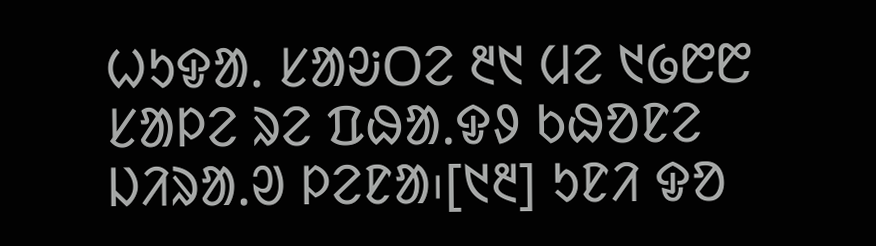ᱦᱩᱫᱟᱹ ᱥᱟᱶᱛᱮ ᱓᱑ ᱢᱮ ᱑᱙᱘᱘ ᱥᱟᱞᱮ ᱨᱮ ᱯᱷᱟᱹᱫᱽ ᱠᱷᱚᱱᱮ ᱡᱤᱨᱟᱹᱣ ᱞᱮᱱᱟ᱾[᱑᱓] ᱩᱱᱤ ᱫᱚ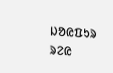ᱡᱚᱭᱯᱩᱨ ᱨᱮᱭ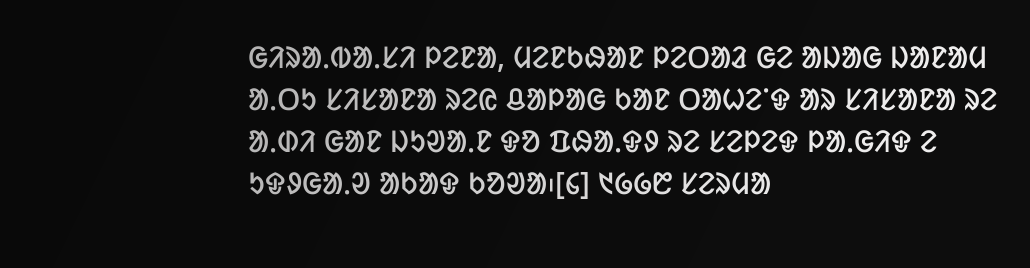ᱜᱤᱨᱟᱹᱵᱟᱹᱥᱤ ᱞᱮᱱᱟ, ᱢᱮᱱᱠᱷᱟᱱ ᱞᱮᱛᱟᱲ ᱜᱮ ᱟᱡᱟᱜ ᱡᱟᱱᱟᱢ ᱟᱹᱛᱩ ᱥᱤᱥᱟᱱᱟ ᱨᱮᱭ ᱪᱟᱞᱟᱜ ᱠᱟᱱ ᱛᱟᱦᱮᱸᱫ ᱟᱨ ᱥᱤᱥᱟᱱᱟ ᱨᱮ ᱟᱹᱰᱤ ᱜᱟᱱ ᱡᱩᱣᱟᱹᱱ ᱫᱚ ᱯᱷᱟᱹᱫᱽ ᱨᱮ ᱥᱮᱞᱮᱫ ᱞᱟᱹᱜᱤᱫ ᱮ ᱩᱫᱽᱜᱟᱹᱣ ᱟᱠᱟᱫ ᱠᱚᱣᱟ᱾[᱔] ᱑᱙᱙᱘ ᱥᱮᱨᱢᱟ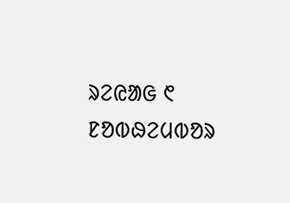ᱨᱮᱭᱟᱜ ᱖ ᱱᱚᱵᱷᱮᱢᱵᱚᱨ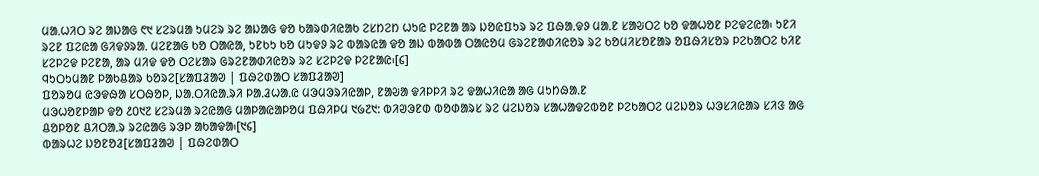ᱢᱟᱹᱦᱤᱛ ᱨᱮ ᱟᱡᱟᱜ ᱖᱑ ᱥᱮᱨᱢᱟ ᱩᱢᱮᱨ ᱨᱮ ᱟᱡᱟᱜ ᱫᱚ ᱠᱟᱨᱰᱤᱭᱟᱠ ᱮᱥᱴᱮᱴ ᱦᱩᱭ ᱞᱮᱱᱟ ᱟᱨ ᱡᱚᱭᱯᱩᱨ ᱨᱮ ᱯᱷᱟᱹᱫᱽ ᱢᱟᱹᱱ ᱥᱟᱶᱛᱮ ᱠᱚ ᱫᱟᱦᱚᱱ ᱞᱮᱫᱮᱭᱟ᱾ ᱩᱱᱤ ᱨᱮᱱ ᱯᱮᱭᱟ ᱜᱤᱫᱽᱨᱟᱹ ᱢᱮᱱᱟᱜ ᱠᱚ ᱛᱟᱭᱟ, ᱩᱱᱠᱩ ᱠᱚ ᱢᱩᱫᱽ ᱨᱮ ᱵᱟᱨᱭᱟ ᱫᱚ ᱟᱡ ᱵᱟᱵᱟ ᱛᱟᱭᱚᱢ ᱜᱨᱮᱱᱟᱰᱤᱭᱚᱨ ᱨᱮ ᱠᱚᱢᱤᱥᱚᱱᱟᱨ ᱚᱯᱷᱤᱥᱚᱨ ᱞᱮᱠᱟᱛᱮ ᱠᱤᱱ ᱥᱮᱞᱮᱫ ᱞᱮᱱᱟ, ᱟᱨ ᱢᱤᱫ ᱫᱚ ᱛᱮᱥᱟᱨ ᱜᱨᱮᱱᱟᱰᱤᱭᱚᱨ ᱨᱮ ᱥᱮᱞᱮᱫ ᱞᱮᱱᱟᱭ᱾[᱔]
ᱧᱩᱛᱩᱢᱟᱱ ᱞᱟᱠᱪᱟᱨ ᱠᱚᱨᱮ[ᱥᱟᱯᱲᱟᱣ | ᱯᱷᱮᱰᱟᱛ ᱥᱟᱯᱲᱟᱣ]
ᱯᱚᱨᱚᱢ ᱭᱳᱫᱷᱟ ᱥᱛᱷᱚᱞ, ᱡᱟᱹᱛᱤᱭᱟᱹᱨᱤ ᱞᱟᱹᱲᱦᱟᱹᱭ ᱢᱳᱢᱳᱨᱤᱭᱟᱞ, ᱱᱟᱶᱟ ᱫᱤᱞᱞᱤ ᱨᱮ ᱫᱟᱦᱤᱭᱟ ᱟᱜ ᱢᱩᱴᱷᱟᱹᱱ
ᱢᱳᱦᱚᱱᱞᱟᱞ ᱫᱚ ᱒᱐᱑᱗ ᱥᱮᱨᱢᱟ ᱨᱮᱭᱟᱜ ᱢᱟᱞᱟᱭᱟᱞᱚᱢ ᱯᱷᱤᱞᱢ ᱑᱙᱗᱑: ᱵᱤᱣᱳᱱᱰ ᱵᱚᱰᱟᱨᱥ ᱨᱮ ᱢᱮᱡᱚᱨ ᱥᱟᱦᱟᱫᱮᱵᱚᱱ ᱞᱮᱠᱟᱛᱮ ᱢᱮᱡᱚᱨ ᱦᱳᱥᱤᱭᱟᱨ ᱥᱤᱝ ᱟᱜ ᱪᱚᱞᱚᱱ ᱪᱤᱛᱟᱹᱨ ᱨᱮᱭᱟᱜ ᱨᱳᱞ ᱟᱠᱟᱫᱟ᱾[᱑᱔]
ᱵᱟᱨᱦᱮ ᱡᱚᱱᱚᱲ[ᱥᱟᱯᱲᱟᱣ | ᱯᱷᱮᱰᱟᱛ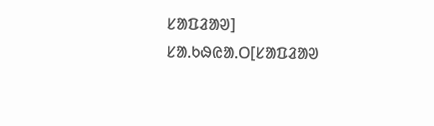ᱥᱟᱯᱲᱟᱣ]
ᱥᱟᱹᱠᱷᱭᱟᱹᱛ[ᱥᱟᱯᱲᱟᱣ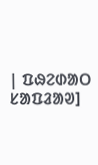| ᱯᱷᱮᱰᱟᱛ ᱥᱟᱯᱲᱟᱣ]